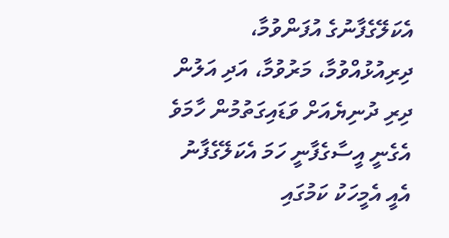އެކަލޭގެފާނުގެ އުފަންވުމާ، ދިރިއުޅުއްވުމާ، މަރުވުމާ، އަދި އަލުން ދިރި ދުނިޔެއަށް ވަޑައިގަތުމުން ހާމަވެ އެގެނީ އީސާގެފާނީ ހަމަ އެކަލޭގެފާނު އެއީ އެމީހަކު ކަމުގައި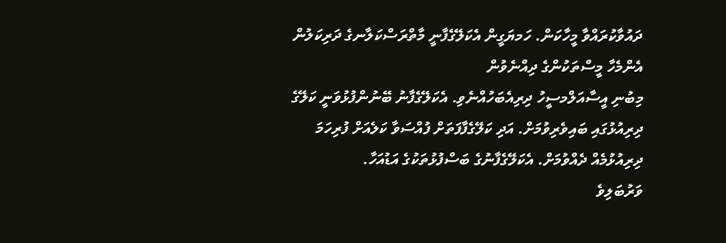ދައުވާކުރައްވާ މީހާކަން. ހަމޔަގީން އެކަލޭގެފާނީ މާތްރަސްކަލާނގެ ދަރިކަލުން އެންމެހާ މީސްތަކުންގެ ދިއްނެވުން
މިބުނި އީސާއަލްމސީހު ދިރިއެބަހުއްނެވި. އެކަލޭގެފާނު ބޭނުންފުޅުވަނީ ކަލޭގެ ދިރިއުޅުގައި ބައިވެރިވުމަށް. އަދި ކަލޭގެފާފަތަށް ފުއްސަވާ ކަލެއަށް ފުރިހަމަ ދިރިއުޅުމެއް ދެއްވުމަށް. އެކަލޭގެފާނުގެ ބަސްފުޅުތަކުގެ އަޑުއަހާ.
ވަރުބަލިވެ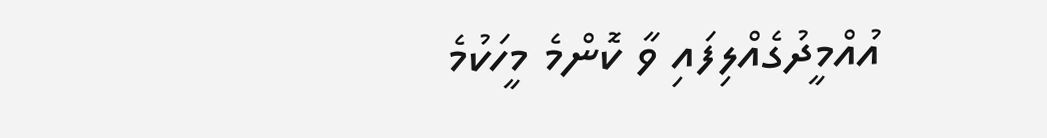އުއްމީދުގެއްލިފައި ވާ ކޮންމެ މީހަކުމެ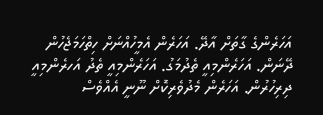އަހަރެންގެ ގާތަށް އާދޭ. އަހަރެން އެމީހުއްނަށް ހިތްހަމަޖެހުން ދޭނަން. އަހަރެންމިއީ ތެދުމަގު. އަހަރެންމިއީ ތެދު އަހރެންމިއީ ދިރިހުރުން. އަހަރެން މެދުވެރިކޮށް ނޫނީ އެއްވެސް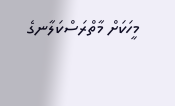މީހަކަށް މާތްރަސްކަލާނގެ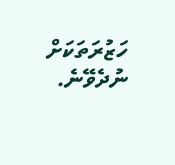ހަޒުރަތަކަށް ނުދެވޭނެ.